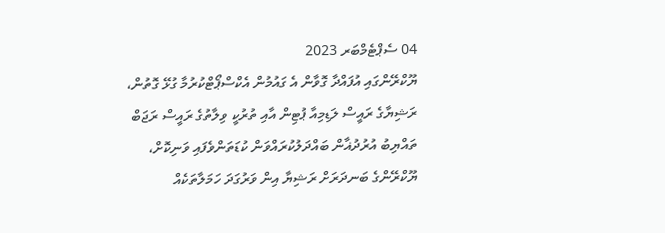04 ސެޕްޓެމްބަރ 2023
ޔޫކްރޭންގައި އުފައްދާ ގޮވާން އެ ގައުމުން އެކްސްޕޯޓްކުރުމާ ގުޅޭ ގޮތުން، ރަޝިޔާގެ ރައީސް ލަޑިމިއާ ޕުޓިން އާއި ތުރުކީ ވިލާތުގެ ރައީސް ރަޖަބް ތައްޔިބު އުރުދުޣާން ބައްދަލުކުރައްވަން ކުޑަތަންވެފައި ވަނިކޮށް، ޔޫކްރޭންގެ ބަނދަރަށް ރަޝިޔާ އިން ވަރުގަދަ ހަމަލާތަކެއް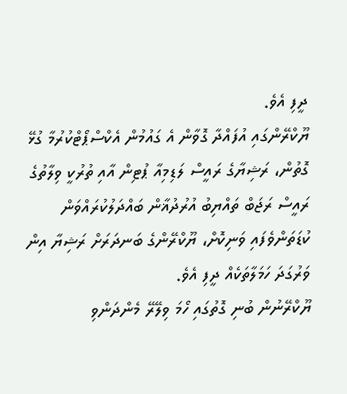ދީފި އެވެ.
ޔޫކްރޭންގައި އުފައްދާ ގޮވާން އެ ގައުމުން އެކްސްޕޯޓްކުރުމާ ގުޅޭ ގޮތުން، ރަޝިޔާގެ ރައީސް ލަޑިމިއާ ޕުޓިން އާއި ތުރުކީ ވިލާތުގެ ރައީސް ރަޖަބް ތައްޔިބު އުރުދުޣާން ބައްދަލުކުރައްވަން ކުޑަތަންވެފައި ވަނިކޮށް، ޔޫކްރޭންގެ ބަނދަރަށް ރަޝިޔާ އިން ވަރުގަދަ ހަމަލާތަކެއް ދީފި އެވެ.
ޔޫކްރޭނުން ބުނި ގޮތުގައި ހޯމަ ވިލޭރޭ މެންދަންވި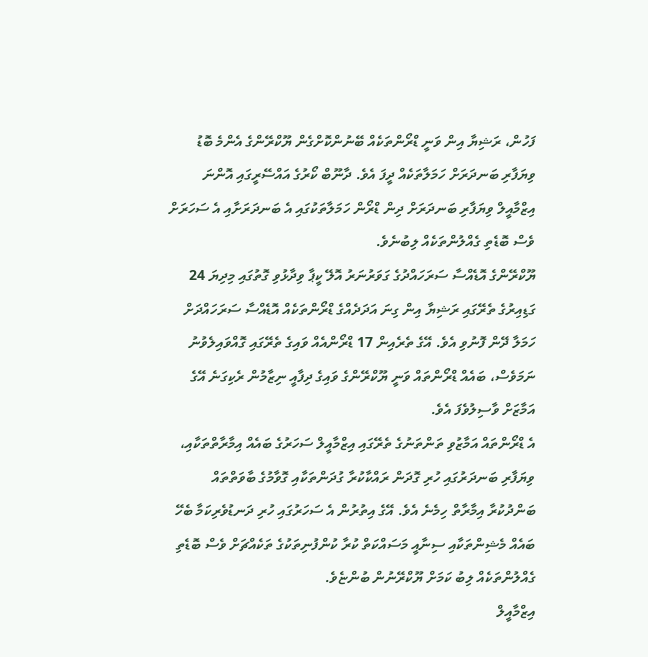ފަހުން، ރަޝިޔާ އިން ވަނީ ޑްރޯންތަކެއް ބޭނުންކޮށްގެން ޔޫކްރޭންގެ އެންމެ ބޮޑު ވިޔަފާރި ބަނދަރަށް ހަމަލާތަކެއް ދީފަ އެވެ. ދާނޫބް ކޯރުގެ އައްސޭރީގައި އޮންނަ އިޒްމާއީލް ވިޔަފާރި ބަނދަރަށް ދިން ޑްރޯން ހަމަލާތަކުގައި އެ ބަނދަރަށާއި އެ ސަހަރަށް ވެސް ބޮޑެތި ގެއްލުންތަކެއް ލިބުނެވެ.
ޔޫކްރޭންގެ އޮޑެއްސާ ސަރަހައްދުގެ ގަވަރުނަރު އޮލޭ ކީޕާ ވިދާޅުވި ގޮތުގައި މިދިޔަ 24 ގަޑިއިރުގެ ތެރޭގައި ރަޝިޔާ އިން ގިނަ އަދަދެއްގެ ޑްރޯންތަކެއް އޮޑެއްސާ ސަރަހައްދަށް ހަމަލާ ދޭން ފޮނުވި އެވެ. އޭގެ ތެރެއިން 17 ޑްރޯންއެއް ވައިގެ ތެރޭގައި ގޮއްވައިލެވުނު ނަމަވެސް، ބައެއް ޑްރޯންތައް ވަނީ ޔޫކްރޭންގެ ވައިގެ ދިފާއީ ނިޒާމުން ރެކިގަނެ އޭގެ އަމާޒަށް ވާސިލުވެފަ އެވެ.
އެ ޑްރޯންތައް އަމާޒުވި ތަންތަނުގެ ތެރޭގައި އިޒްމާއީލް ސަހަރުގެ ބައެއް އިމާރާތްތަކާއި، ވިޔަފާރި ބަނދަރުގައި ހުރި ގޮދަން ރައްކާކުރާ ގުދަންތަކާއި ގޮވާމުގެ ބާވަތްތައް ބަންދުކުރާ އިމާރާތް ހިމެނެ އެވެ. އޭގެ އިތުރުން އެ ސަހަރުގައި ހުރި ދަނޑުވެރިކަމާ ބެހޭ ބައެއް މެޝިންތަކާއި ސިނާއީ މަސައްކަތް ކުރާ ކުންފުނިތަކުގެ ތަކެއްޗަށް ވެސް ބޮޑެތި ގެއްލުންތަކެއް ލިބު ކަމަށް ޔޫކްރޭނުން ބުންޏެވެ.
އިޒްމާއީލް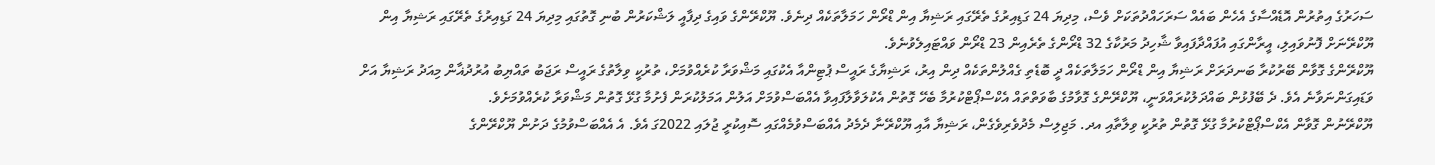ސަހަރުގެ އިތުރުން އޮޑެއްސާގެ އެހެން ބައެއް ސަރަހައްދުތަކަށް ވެސް، މިދިޔަ 24 ގަޑިއިރުގެ ތެރޭގައި ރަޝިޔާ އިން ޑްރޯން ހަމަލާތަކެއް ދިނެވެ. ޔޫކްރޭންގެ ވައިގެ ދިފާއީ ލަޝްކަރުން ބުނި ގޮތުގައި މިދިޔަ 24 ގަޑިއިރުގެ ތެރޭގައި ރަޝިޔާ އިން ޔޫކްރޭނަށް ފޮނުވައިލި، އީރާންގައި އުފައްދާފައިވާ ޝާހިދު މަރުކާގެ 32 ޑްރޯންގެ ތެރެއިން 23 ޑްރޯން ވައްޓައިލެވުނެވެ.
ޔޫކްރޭންގެ ގޮވާން ބޭރުކުރާ ބަނދަރަށް ރަޝިޔާ އިން ޑްރޯން ހަމަލާތަކެއް ދީ ބޮޑެތި ގެއްލުންތަކެއް ދިން އިރު، ރަޝިޔާގެ ރައީސް ޕުޓިންއާ އެކުގައި މަޝްވަރާ ކުރެއްވުމަށް، ތުރުކީ ވިލާތުގެ ރައީސް ރަޖަބު ތައްޔިބު އުރުދުޣާން މިއަދު ރަޝިޔާ އަށް ވަޑައިގަންނަވާނެ އެވެ. ދެ ބޭފުޅުން ބައްދަލުކުރައްވަނީ، ޔޫކްރޭންގެ ގޮވާމުގެ ބާވަތްތައް އެކްސްޕޯޓްކުރުމާ ބެހޭ ގޮތުން އެކުލަވާލާފައިވާ އެއްބަސްވުމަށް އަލުން އަމަލުކުރަން ފެށުމާ ގުޅޭ ގޮތުން މަޝްވަރާ ކުރެއްވުމަށެވެ.
ޔޫކްރޭނުން ގޮވާން އެކްސްޕޯޓްކުރުމާ ގުޅޭ ގޮތުން ތުރުކީ ވިލާތާއި އދ. މަޖިލިސް މެދުވެރިވެގެން، ރަޝިޔާ އާއި ޔޫކްރޭނާ ދެމެދު އެއްބަސްވުމެއްގައި ސޮއިކުރީ ޖުލައި 2022ގަ އެވެ. އެ އެއްބަސްވުމުގެ ދަށުން ޔޫކްރޭންގެ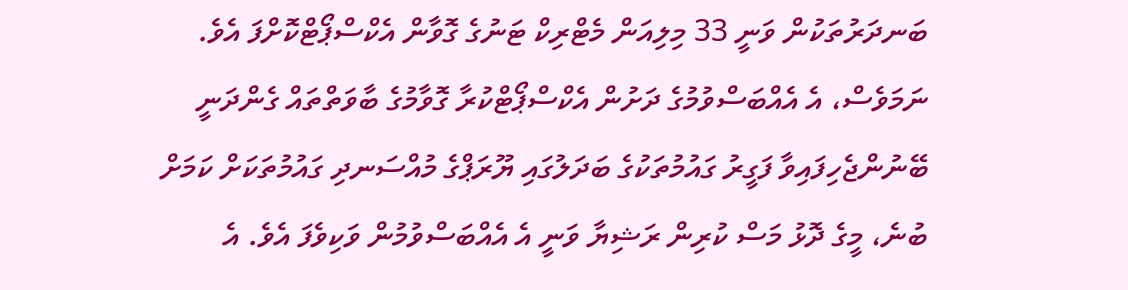ބަނދަރުތަކުން ވަނީ 33 މިލިއަން މެޓްރިކް ޓަނުގެ ގޮވާން އެކްސްޕޯޓްކޮށްފަ އެވެ.
ނަމަވެސް، އެ އެއްބަސްވުމުގެ ދަށުން އެކްސްޕޯޓްކުރާ ގޮވާމުގެ ބާވަތްތައް ގެންދަނީ ބޭނުންޖެހިފައިވާ ފަގީރު ގައުމުތަކުގެ ބަދަލުގައި ޔޫރަޕްގެ މުއްސަނދި ގައުމުތަކަށް ކަމަށް ބުނެ، މީގެ ދޮޅު މަސް ކުރިން ރަޝިޔާ ވަނީ އެ އެއްބަސްވުމުން ވަކިވެފަ އެވެ. އެ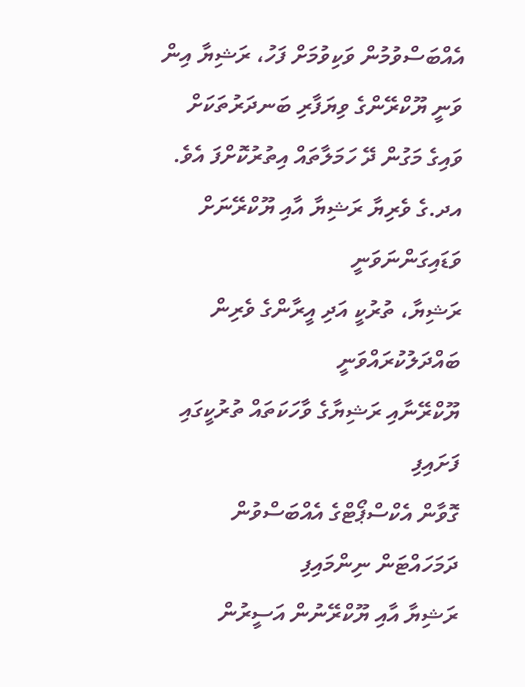އެއްބަސްވުމުން ވަކިވުމަށް ފަހު، ރަޝިޔާ އިން ވަނީ ޔޫކްރޭންގެ ވިޔަފާރި ބަނދަރުތަކަށް ވައިގެ މަގުން ދޭ ހަމަލާތައް އިތުރުކޮށްފަ އެވެ.
އދ.ގެ ވެރިޔާ ރަޝިޔާ އާއި ޔޫކްރޭނަށް ވަޑައިގަންނަވަނީ
ރަޝިޔާ، ތުރުކީ އަދި އީރާންގެ ވެރިން ބައްދަލުކުރައްވަނީ
ޔޫކްރޭނާއި ރަޝިޔާގެ ވާހަކަތައް ތުރުކީގައި ފަށައިފި
ގޮވާން އެކްސްޕޯޓްގެ އެއްބަސްވުން ދަމަހައްޓަން ނިންމައިފި
ރަޝިޔާ އާއި ޔޫކްރޭނުން އަސީރުން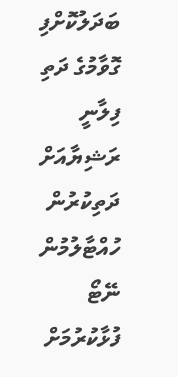ބަދަލުކޮށްފި
ގޮވާމުގެ ދަތި ފިލާނީ ރަޝިޔާއަށް ދަތިކުރުން ހުއްޓާލުމުން
ނޭޓޯ ފުޅާކުރުމަށް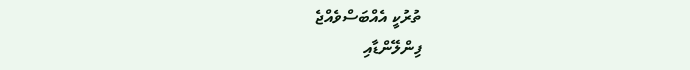ތުރުކީ އެއްބަސްވެއްޖެ
ފިންލޭންޑާއި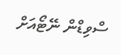ސްވިޑްން ނޭޓޯއަށް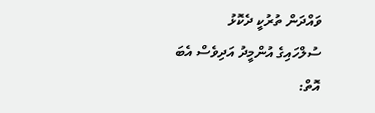ވައްދަން ތުރުކީ ދެކޮޅު
ސުލްހައިގެ އުންމީދު އަދިވެސް އެބަ އޮތް: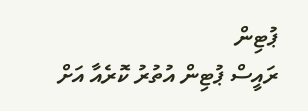ޕުޓިން
ރައީސް ޕުޓިން އުތުރު ކޮރެއާ އަށް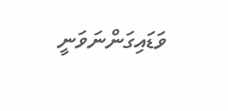ވަޑައިގަންނަވަނީ